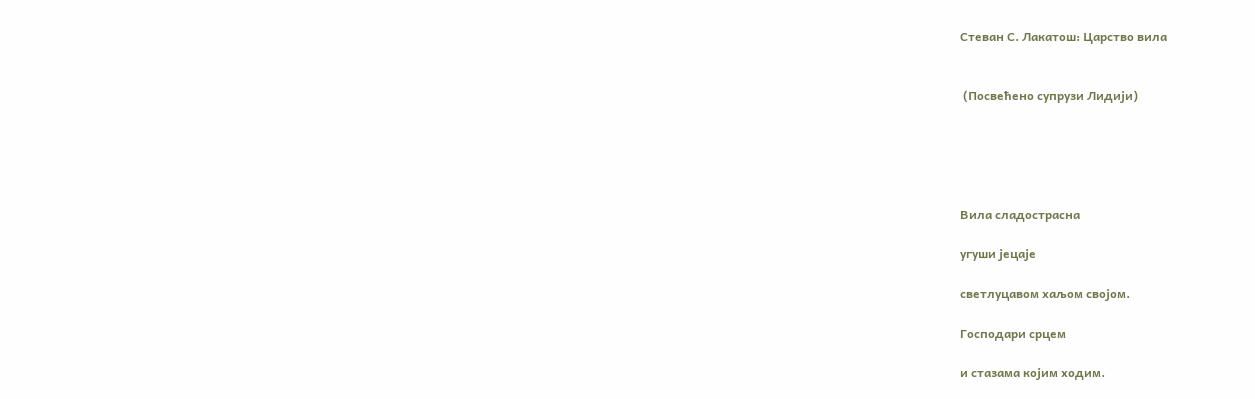Стеван С. Лакатош: Царство вила


 (Посвећено супрузи Лидији)





Вила сладострасна

угуши јецаје

светлуцавом хаљом својом.

Господари срцем

и стазама којим ходим.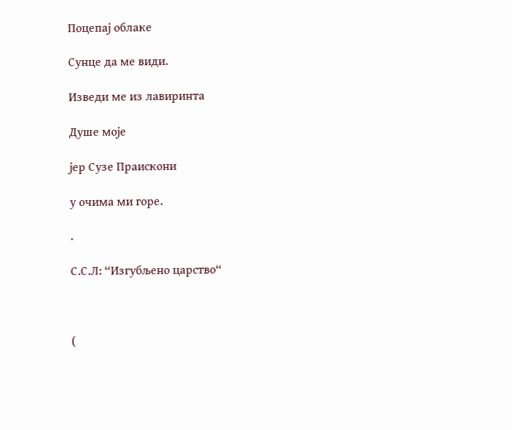Поцепај облаке

Сунце да ме види.

Изведи ме из лавиринта

Душе моје

јер Сузе Праискони

у очима ми горе.

.

С.С.Л: “Изгубљено царство“



(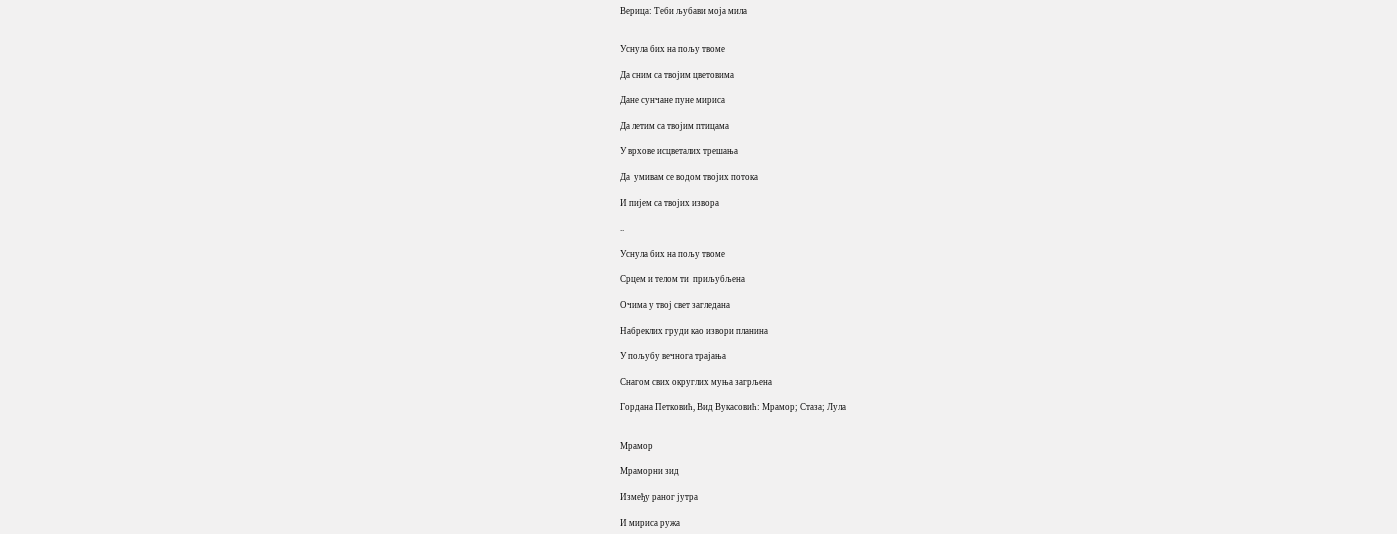Верица: Теби љубави моја мила


Уснула бих на пољу твоме

Да сним са твојим цветовима

Дане сунчане пуне мириса

Да летим са твојим птицама

У врхове исцветалих трешања

Да  умивам се водом твојих потока

И пијем са твојих извора

..

Уснула бих на пољу твоме

Срцем и телом ти  приљубљена

Очима у твој свет загледана

Набреклих груди као извори планина

У пољубу вечнога трајања

Снагом свих округлих муња загрљена

Гордана Петковић, Вид Вукасовић: Мрамор; Стаза; Лула


Мрамор

Мраморни зид

Између раног јутра

И мириса ружа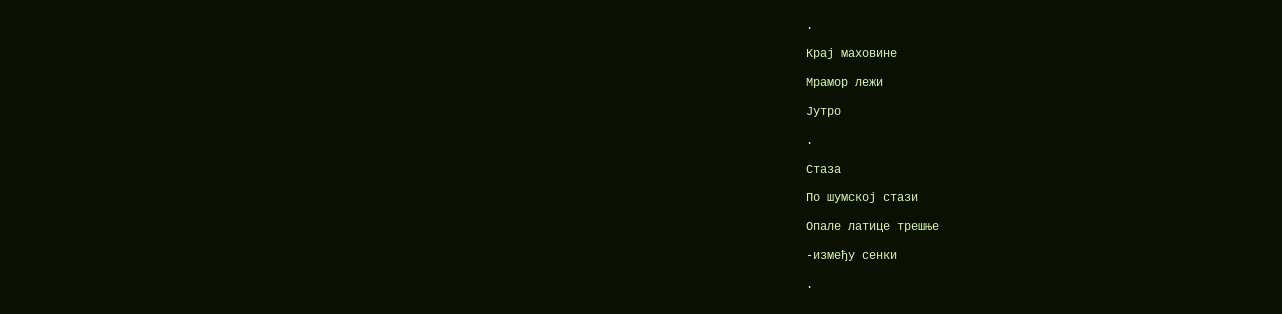.

Крај маховине

Мрамор лежи

Јутро

.

Стаза

По шумској стази

Опале латице трешње

-између сенки

.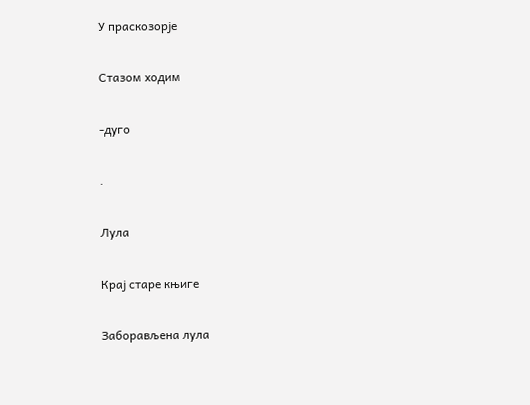У праскозорје

Стазом ходим

-дуго

.

Лула

Крај старе књиге

Заборављена лула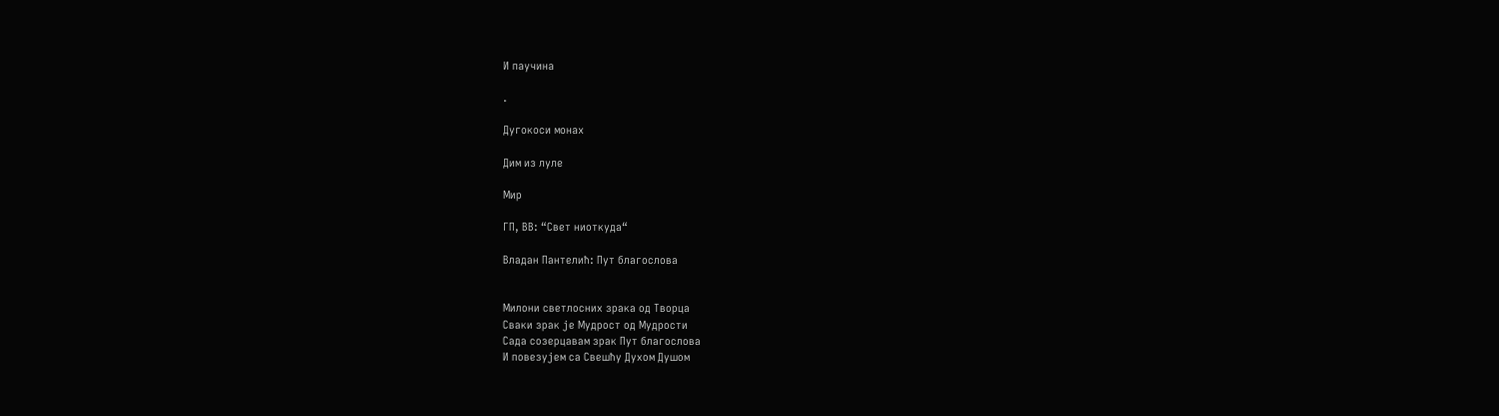И паучина

.

Дугокоси монах

Дим из луле

Мир

ГП, ВВ: “Свет ниоткуда“

Владан Пантелић: Пут благослова


Милони светлосних зрака од Творца
Сваки зрак је Мудрост од Мудрости
Сада созерцавам зрак Пут благослова
И повезујем са Свешћу Духом Душом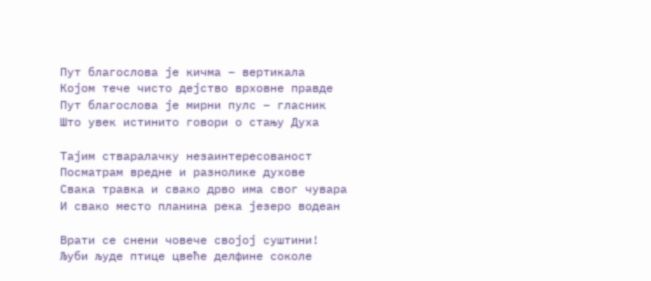Пут благослова је кичма – вертикала
Којом тече чисто дејство врховне правде
Пут благослова је мирни пулс – гласник
Што увек истинито говори о стању Духа

Тајим стваралачку незаинтересованост
Посматрам вредне и разнолике духове
Свака травка и свако дрво има свог чувара
И свако место планина река језеро водеан

Врати се снени човече својој суштини!
Љуби људе птице цвеће делфине соколе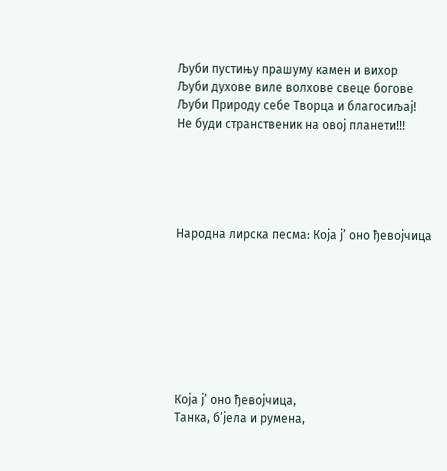Љуби пустињу прашуму камен и вихор
Љуби духове виле волхове свеце богове
Љуби Природу себе Творца и благосиљај!
Не буди странственик на овој планети!!!





Народна лирска песма: Која ј’ оно ђевојчица








Која ј’ оно ђевојчица,
Танка, б’јела и румена,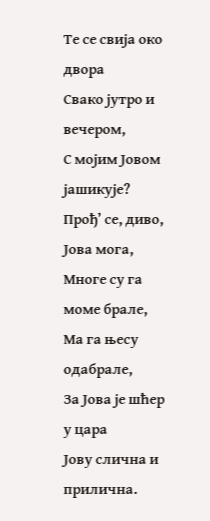Те се свија око двора
Свако јутро и вечером,
С мојим Јовом јашикује?
Прођ’ се, диво, Јова мога,
Многе су га моме брале,
Ма га њесу одабрале,
За Јова је шћер у цара
Јову слична и прилична.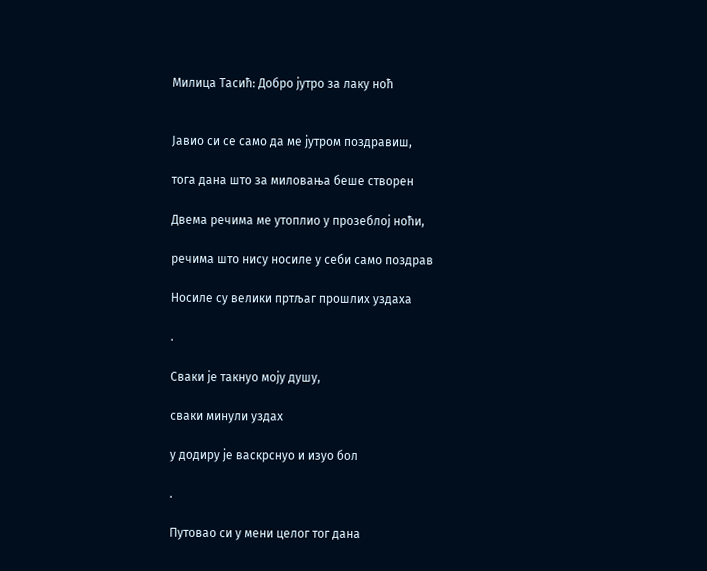Милица Тасић: Добро јутро за лаку ноћ


Јавио си се само да ме јутром поздравиш,

тога дана што за миловања беше створен

Двема речима ме утоплио у прозеблој ноћи,

речима што нису носиле у себи само поздрав

Носиле су велики пртљаг прошлих уздаха

.

Сваки је такнуо моју душу,

сваки минули уздах

у додиру је васкрснуо и изуо бол

.

Путовао си у мени целог тог дана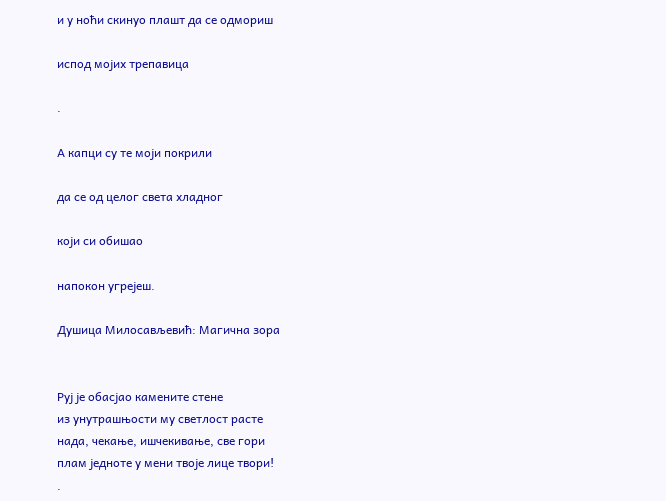и у ноћи скинуо плашт да се одмориш

испод мојих трепавица

.

А капци су те моји покрили

да се од целог света хладног

који си обишао

напокон угрејеш.

Душица Милосављевић: Магична зора


Руј је обасјао камените стене
из унутрашњости му светлост расте
нада, чекање, ишчекивање, све гори
плам једноте у мени твоје лице твори!
.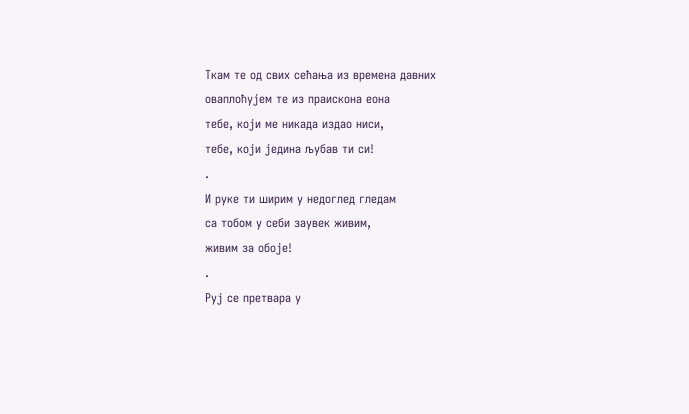Ткам те од свих сећања из времена давних
оваплоћујем те из праискона еона
тебе, који ме никада издао ниси,
тебе, који једина љубав ти си!
.
И руке ти ширим у недоглед гледам
са тобом у себи заувек живим,
живим за обоје!
.
Руј се претвара у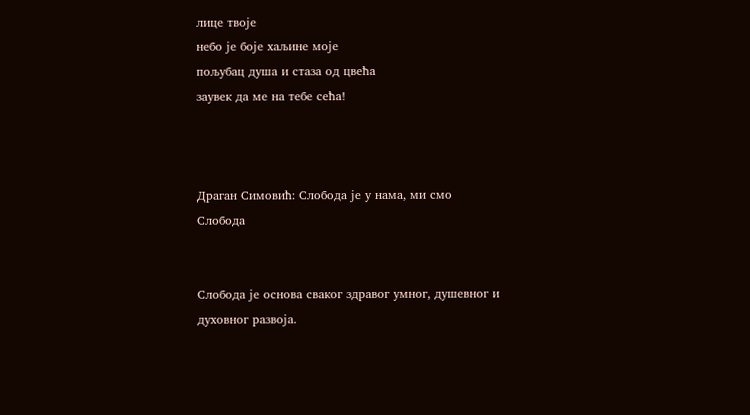лице твоје
небо је боје хаљине моје
пољубац душа и стаза од цвећа
заувек да ме на тебе сећа!



Драган Симовић: Слобода је у нама, ми смо Слобода


Слобода је основа сваког здравог умног, душевног и духовног развоја.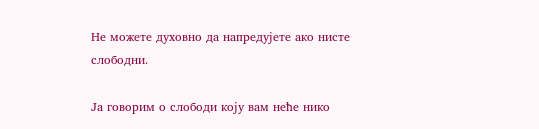Не можете духовно да напредујете ако нисте слободни.

Ја говорим о слободи коју вам неће нико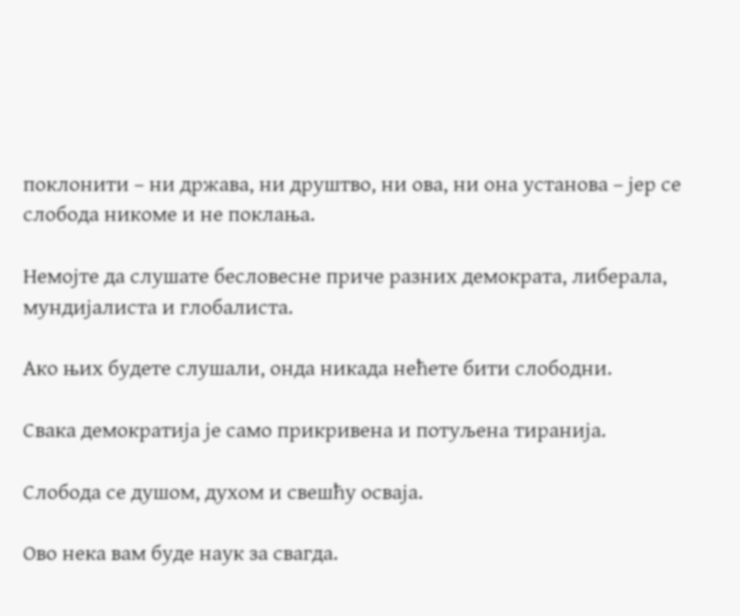поклонити – ни држава, ни друштво, ни ова, ни она установа – јер се слобода никоме и не поклања.

Немојте да слушате бесловесне приче разних демократа, либерала, мундијалиста и глобалиста.

Ако њих будете слушали, онда никада нећете бити слободни.

Свака демократија је само прикривена и потуљена тиранија.

Слобода се душом, духом и свешћу осваја.

Ово нека вам буде наук за свагда.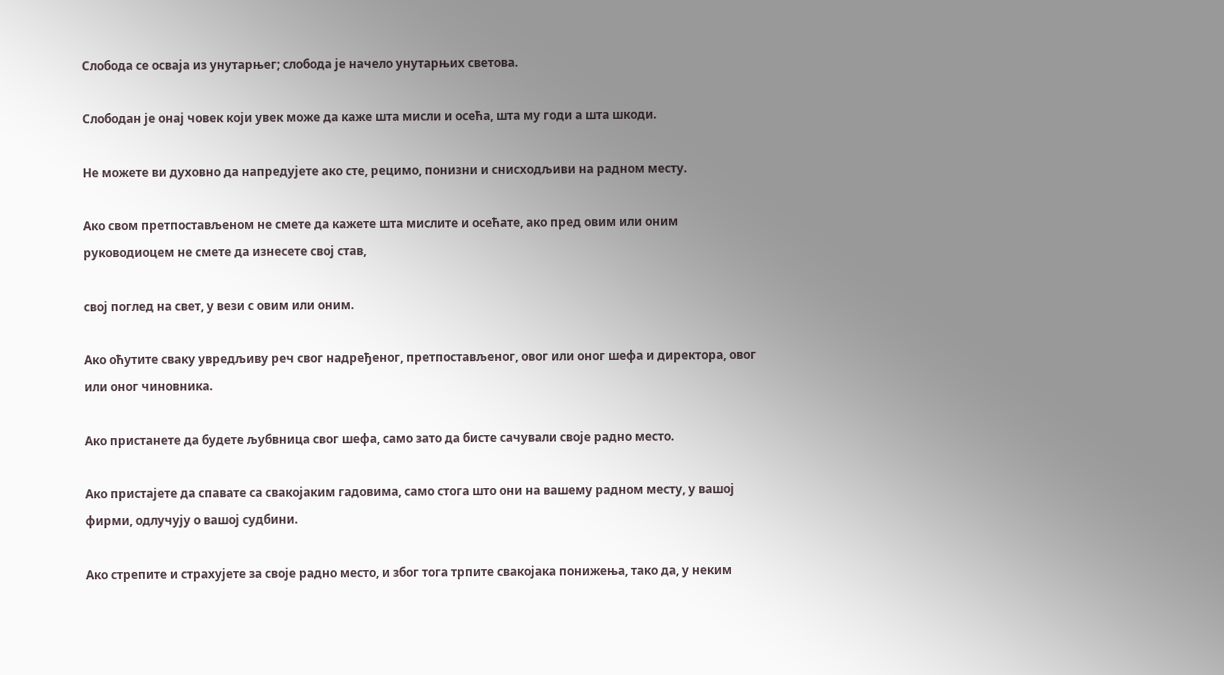Слобода се осваја из унутарњег; слобода је начело унутарњих светова.

Слободан је онај човек који увек може да каже шта мисли и осећа, шта му годи а шта шкоди.

Не можете ви духовно да напредујете ако сте, рецимо, понизни и снисходљиви на радном месту.

Ако свом претпостављеном не смете да кажете шта мислите и осећате, ако пред овим или оним руководиоцем не смете да изнесете свој став,

свој поглед на свет, у вези с овим или оним.

Ако оћутите сваку увредљиву реч свог надређеног, претпостављеног, овог или оног шефа и директора, овог или оног чиновника.

Ако пристанете да будете љубвница свог шефа, само зато да бисте сачували своје радно место.

Ако пристајете да спавате са свакојаким гадовима, само стога што они на вашему радном месту, у вашој фирми, одлучују о вашој судбини.

Ако стрепите и страхујете за своје радно место, и због тога трпите свакојака понижења, тако да, у неким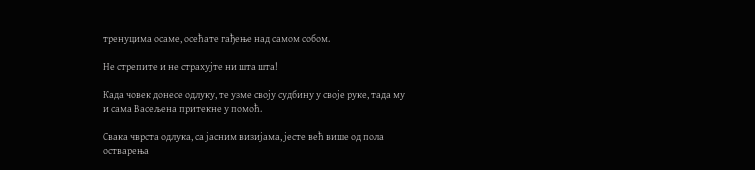тренуцима осаме, осећате гађење над самом собом.

Не стрепите и не страхујте ни шта шта!

Када човек донесе одлуку, те узме своју судбину у своје руке, тада му и сама Васељена притекне у помоћ.

Свака чврста одлука, са јасним визијама, јесте већ више од пола остварења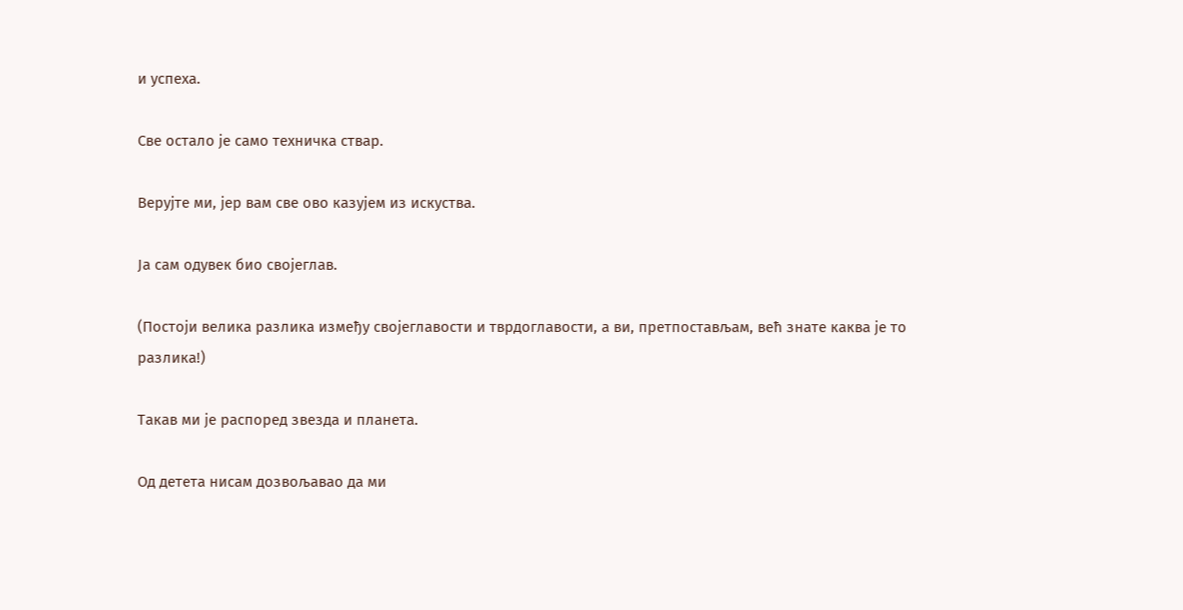и успеха.

Све остало је само техничка ствар.

Верујте ми, јер вам све ово казујем из искуства.

Ја сам одувек био својеглав.

(Постоји велика разлика између својеглавости и тврдоглавости, а ви, претпостављам, већ знате каква је то разлика!)

Такав ми је распоред звезда и планета.

Од детета нисам дозвољавао да ми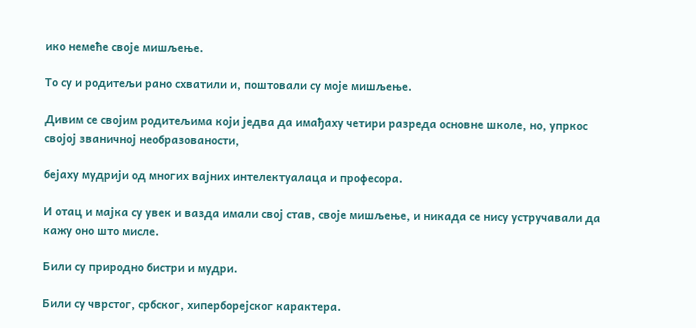ико немеће своје мишљење.

То су и родитељи рано схватили и, поштовали су моје мишљење.

Дивим се својим родитељима који једва да имађаху четири разреда основне школе, но, упркос својој званичној необразованости,

бејаху мудрији од многих вајних интелектуалаца и професора.

И отац и мајка су увек и вазда имали свој став, своје мишљење, и никада се нису устручавали да кажу оно што мисле.

Били су природно бистри и мудри.

Били су чврстог, србског, хиперборејског карактера.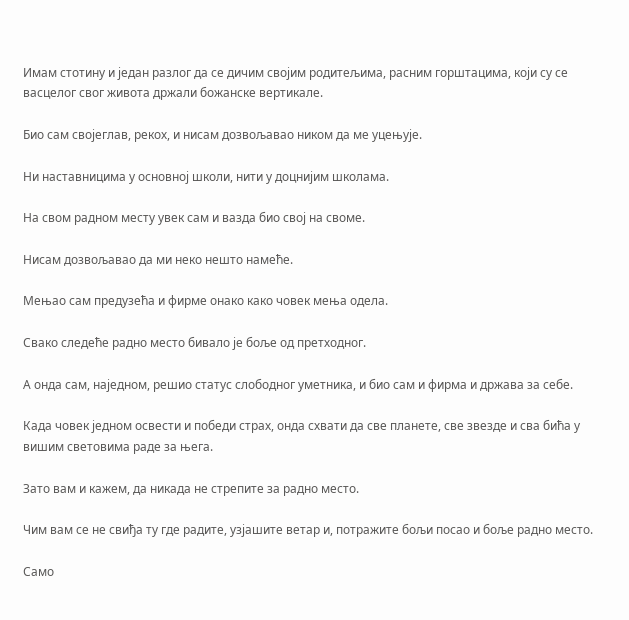Имам стотину и један разлог да се дичим својим родитељима, расним горштацима, који су се васцелог свог живота држали божанске вертикале.

Био сам својеглав, рекох, и нисам дозвољавао ником да ме уцењује.

Ни наставницима у основној школи, нити у доцнијим школама.

На свом радном месту увек сам и вазда био свој на своме.

Нисам дозвољавао да ми неко нешто намеће.

Мењао сам предузећа и фирме онако како човек мења одела.

Свако следеће радно место бивало је боље од претходног.

А онда сам, наједном, решио статус слободног уметника, и био сам и фирма и држава за себе.

Када човек једном освести и победи страх, онда схвати да све планете, све звезде и сва бића у вишим световима раде за њега.

Зато вам и кажем, да никада не стрепите за радно место.

Чим вам се не свиђа ту где радите, узјашите ветар и, потражите бољи посао и боље радно место.

Само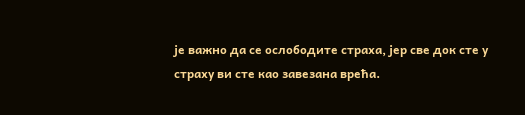је важно да се ослободите страха, јер све док сте у страху ви сте као завезана врећа.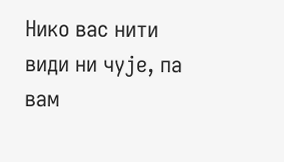Нико вас нити види ни чује, па вам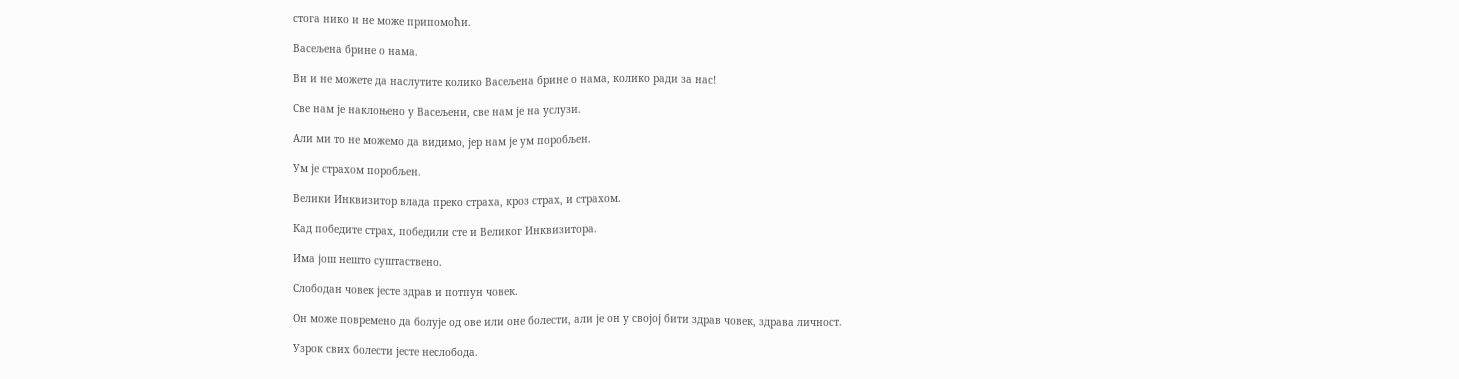стога нико и не може припомоћи.

Васељена брине о нама.

Ви и не можете да наслутите колико Васељена брине о нама, колико ради за нас!

Све нам је наклоњено у Васељени, све нам је на услузи.

Али ми то не можемо да видимо, јер нам је ум поробљен.

Ум је страхом поробљен.

Велики Инквизитор влада преко страха, кроз страх, и страхом.

Кад победите страх, победили сте и Великог Инквизитора.

Има још нешто суштаствено.

Слободан човек јесте здрав и потпун човек.

Он може повремено да болује од ове или оне болести, али је он у својој бити здрав човек, здрава личност.

Узрок свих болести јесте неслобода.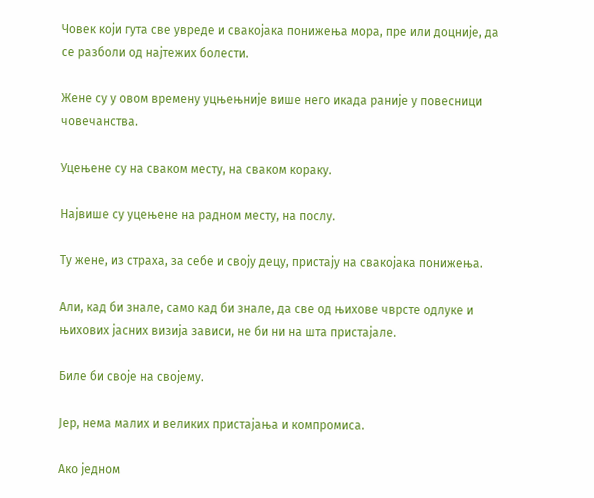Човек који гута све увреде и свакојака понижења мора, пре или доцније, да се разболи од најтежих болести.

Жене су у овом времену уцњењније више него икада раније у повесници човечанства.

Уцењене су на сваком месту, на сваком кораку.

Највише су уцењене на радном месту, на послу.

Ту жене, из страха, за себе и своју децу, пристају на свакојака понижења.

Али, кад би знале, само кад би знале, да све од њихове чврсте одлуке и њихових јасних визија зависи, не би ни на шта пристајале.

Биле би своје на својему.

Јер, нема малих и великих пристајања и компромиса.

Ако једном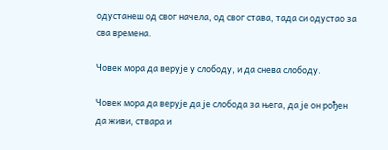одустанеш од свог начела, од свог става, тада си одустао за сва времена.

Човек мора да верује у слободу, и да снева слободу.

Човек мора да верује да је слобода за њега, да је он рођен да живи, ствара и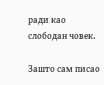ради као слободан човек.

Зашто сам писао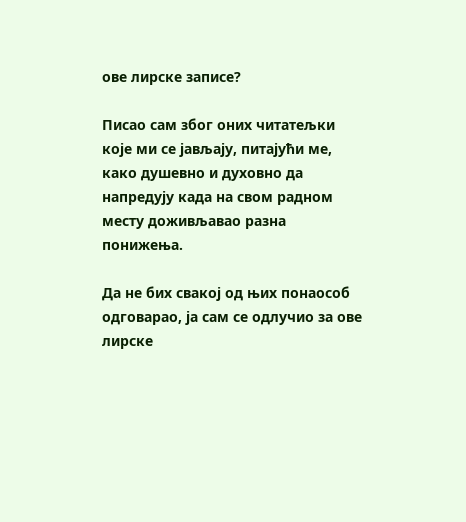ове лирске записе?

Писао сам због оних читатељки које ми се јављају, питајући ме, како душевно и духовно да напредују када на свом радном месту доживљавао разна понижења.

Да не бих свакој од њих понаособ одговарао, ја сам се одлучио за ове лирске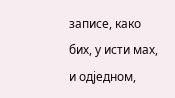записе, како бих, у исти мах, и одједном,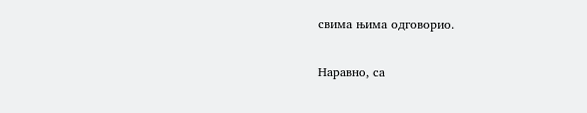свима њима одговорио.

Наравно, са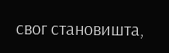свог становишта,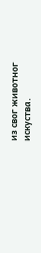из свог животног искуства.